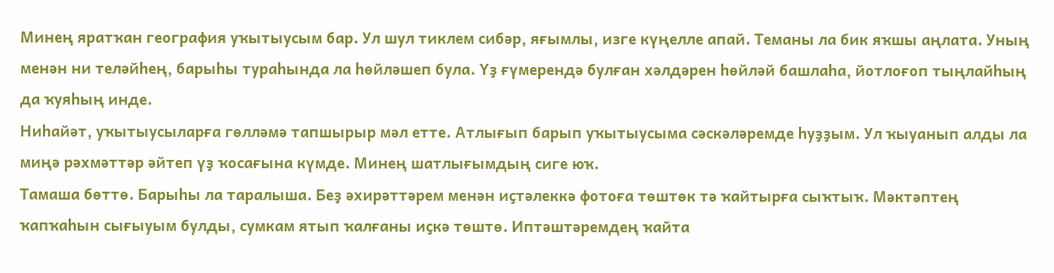Минең яратҡан география уҡытыусым бар. Ул шул тиклем сибәр, яғымлы, изге күңелле апай. Теманы ла бик яҡшы аңлата. Уның менән ни теләйһең, барыһы тураһында ла һөйләшеп була. Үҙ ғүмерендә булған хәлдәрен һөйләй башлаһа, йотлоғоп тыңлайһың да ҡуяһың инде.
Ниһайәт, уҡытыусыларға гөлләмә тапшырыр мәл етте. Атлығып барып уҡытыусыма сәскәләремде һуҙҙым. Ул ҡыуанып алды ла миңә рәхмәттәр әйтеп үҙ ҡосағына күмде. Минең шатлығымдың сиге юҡ.
Тамаша бөттө. Барыһы ла таралыша. Беҙ әхирәттәрем менән иҫтәлеккә фотоға төштөк тә ҡайтырға сыҡтыҡ. Мәктәптең ҡапҡаһын сығыуым булды, сумкам ятып ҡалғаны иҫкә төштө. Иптәштәремдең ҡайта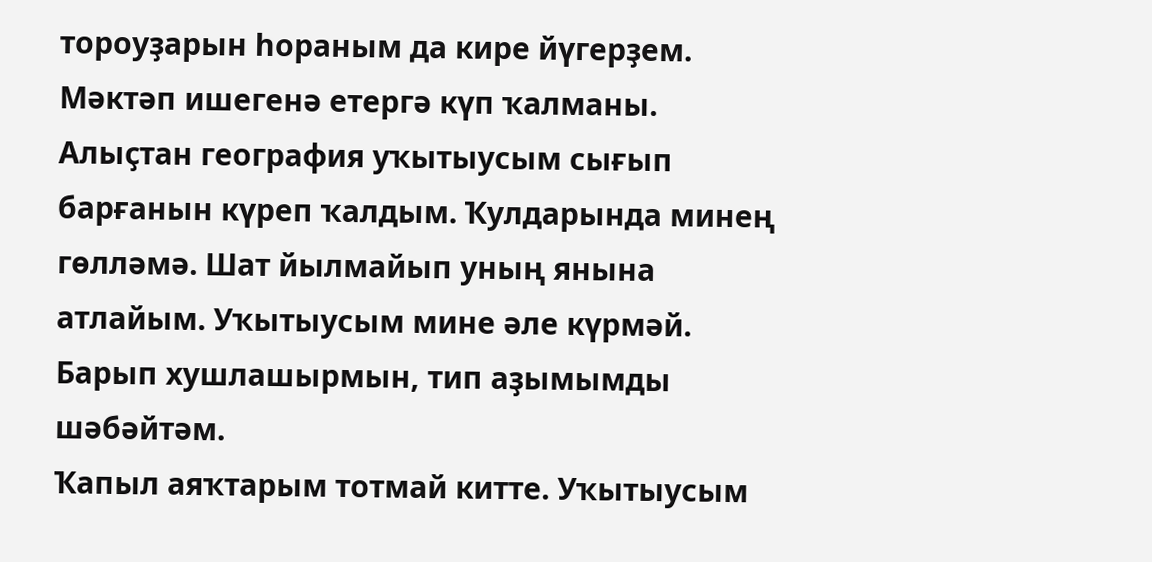тороуҙарын һораным да кире йүгерҙем.
Мәктәп ишегенә етергә күп ҡалманы. Алыҫтан география уҡытыусым сығып барғанын күреп ҡалдым. Ҡулдарында минең гөлләмә. Шат йылмайып уның янына атлайым. Уҡытыусым мине әле күрмәй. Барып хушлашырмын, тип аҙымымды шәбәйтәм.
Ҡапыл аяҡтарым тотмай китте. Уҡытыусым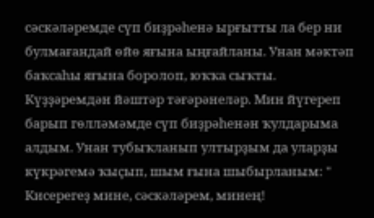сәскәләремде сүп биҙрәһенә ырғытты ла бер ни булмағандай өйө яғына ыңғайланы. Унан мәктәп баҡсаһы яғына боролоп, юҡҡа сыҡты.
Күҙҙәремдән йәштәр тәғәрәнеләр. Мин йүгереп барып гөлләмәмде сүп биҙрәһенән ҡулдарыма алдым. Унан тубыҡланып ултырҙым да уларҙы күкрәгемә ҡыҫып, шым ғына шыбырланым: " Кисерегеҙ мине, сәскәләрем, минең!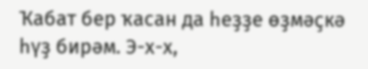Ҡабат бер ҡасан да һеҙҙе өҙмәҫкә һүҙ бирәм. Э-х-х,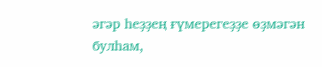әгәр һеҙҙең ғүмерегеҙҙе өҙмәгән булһам,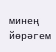минең йөрәгем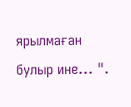ярылмаған булыр ине... ".